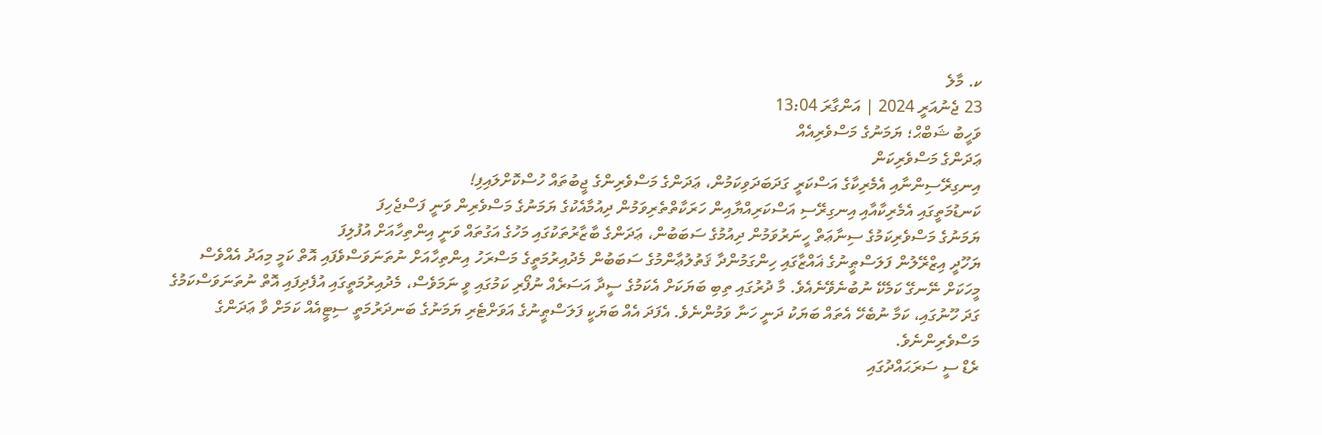ކ. މާލެ
23 ޖެނުއަރީ 2024 | އަންގާރަ 13:04
ވަހީބު ޝަބްޙް؛ ޔަމަނުގެ މަސްވެރިއެއް
ޢަދަންގެ މަސްވެރިކަން
އިނގިރޭސިންނާއި އެމެރިކާގެ އަސްކަރީ ގަދަބަދަވިކަމުން، ޢަދަންގެ މަސްވެރިންގެ ޖީބުތައް ހުސްކޮށްލައިފި!
ކަނޑުމަތީގައި އެމެރިކާއާއި އިނގިރޭސި އަސްކަރިއްޔާއިން ހަރަކާތްތެރިވަމުން ދިއުމާއެކުގެ ޔަމަނުގެ މަސްވެރިން ވަނީ ފަސްޖެހިފަ
ޔަމަނުގެ މަސްވެރިކަމުގެ ސިނާޢަތް ހީނަރުވަމުން ދިއުމުގެ ސަބަބުން، ޢަދަންގެ ބާޒާރުތަކުގައި މަހުގެ އަގުތައް ވަނީ އިންތިހާއަށް އުފުލިފަ
ޔަހޫދީ އިޒްރޭލުން ފަލަސްޠީނުގެ ޣައްޒާގައި ހިންގަމުންދާ ޤަތުލުޢާންމުގެ ސަބަބުން މެދުއިރުމަތީގެ މަސްރަހު އިންތިހާއަށް ނުތަނަވަސްވެފައި އޮތް ކަމީ މިއަދު އެއްވެސް މީހަކަށް ނޭނގޭ ކަމެކޭ ނުބުނެވޭނެއެވެ. މާ ދުރުގައި ތިބި ބަޔަކަށް އެކަމުގެ ސީދާ އަސަރެއް ނުފޯރި ކަމުގައި ވީ ނަމަވެސް، މެދުއިރުމަތީގައި އުފެދިފައި އޮތް ނުތަނަވަސްކަމުގެ ގަދަ ހޫނުގައި، ކަމާ ނުބެހޭ އެތައް ބަޔަކު ދަނީ ހަނާ ވަމުންނެވެ. އެފަދަ އެއް ބަޔަކީ ފަލަސްޠީނުގެ އަވަށްޓެރި ޔަމަނުގެ ބަނދަރުމަތީ ސިޓީއެއް ކަމަށް ވާ ޢަދަންގެ މަސްވެރިންނެވެ.
ރެޑް ސީ ސަރަޙައްދުގައި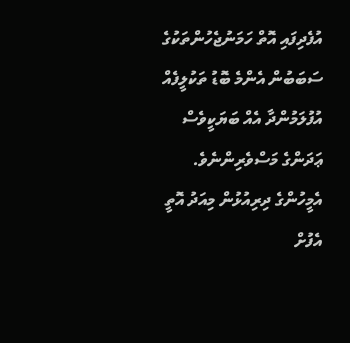އުފެދިފައި އޮތް ހަމަނުޖެހުންތަކުގެ ސަބަބުން އެންމެ ބޮޑު ތަކުލީފެއް އުފުލަމުންދާ އެއް ބަޔަކީވެސް ޢަދަންގެ މަސްވެރިންނެވެ. އެމީހުންގެ ދިރިއުޅުން މިއަދު އޮތީ އެފުށް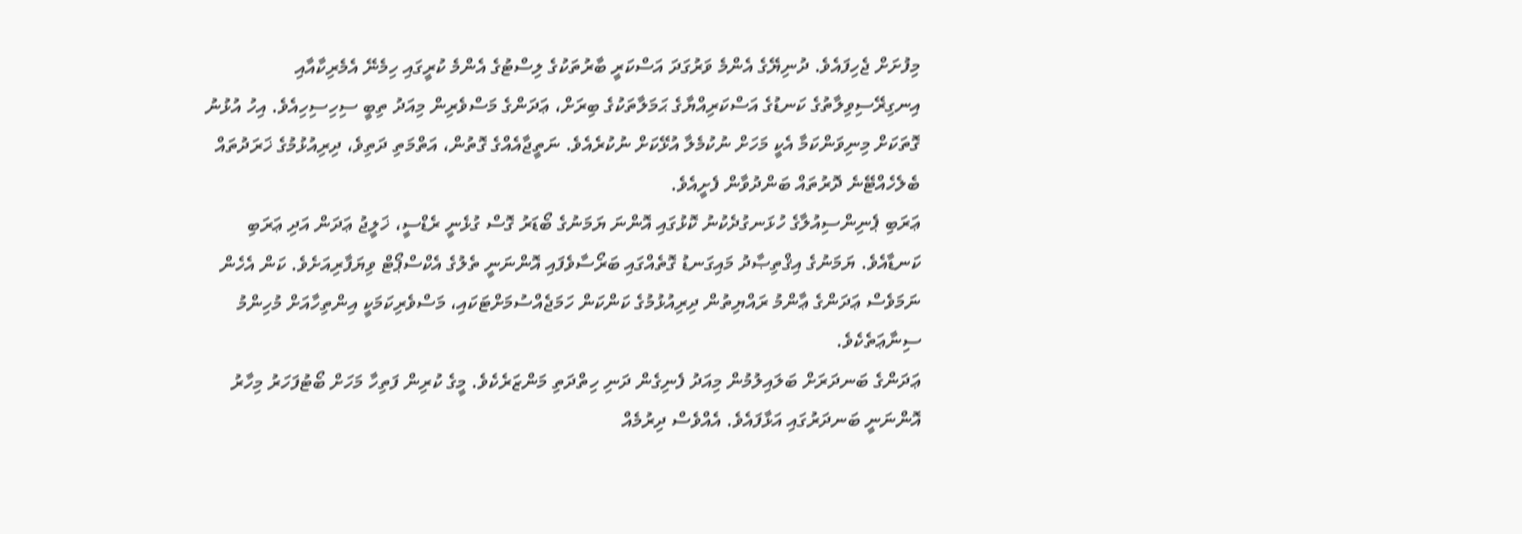މިފުށަށް ޖެހިފައެވެ. ދުނިޔޭގެ އެންމެ ވަރުގަދަ އަސްކަރީ ބާރުތަކުގެ ލިސްޓުގެ އެންމެ ކުރީގައި ހިމެނޭ އެމެރިކާއާއި އިނގިރޭސިވިލާތުގެ ކަނޑުގެ އަސްކަރިއްޔާގެ ޙަމަލާތަކުގެ ބިރަށް، ޢަދަންގެ މަސްވެރިން މިއަދު ތިބީ ސިހިސިހިއެވެ. އިހު އުޅުނު ގޮތަކަށް މިނިވަންކަމާ އެކީ މަހަށް ނުކުމެލާ އުޅޭކަށް ނުކުރެއެވެ. ނަތީޖާއެއްގެ ގޮތުން، އަތްމަތި ދަތިވެ، ދިރިއުޅުމުގެ ޚަރަދުތައް ބެލެހެއްޓޭނެ ދޮރުތައް ބަންދުވާން ފެށީއެވެ.
ޢަރަބި ޕެނިންސިއުލާގެ ހުޅަނގުދެކުނު ކޮޅުގައި އޮންނަ ޔަމަނުގެ ބޯޑަރު ގޮސް ގުޅެނީ ރެޑްސީ، ޚަލީޖު ޢަދަން އަދި ޢަރަބި ކަނޑާއެވެ. ޔަމަނުގެ އިޤްތިޞާދު މައިގަނޑު ގޮތެއްގައި ބަރޯސާވެފައި އޮންނަނީ ތެލުގެ އެކްސްޕޯޓް ވިޔަފާރިއަށެވެ. ކަން އެހެން ނަމަވެސް ޢަދަންގެ ޢާންމު ރައްޔިތުން ދިރިއުޅުމުގެ ކަންކަން ހަމަޖެއްސުމަށްޓަކައި، މަސްވެރިކަމަކީ އިންތިހާއަށް މުހިންމު ސިނާޢަތެކެވެ.
ޢަދަންގެ ބަނދަރަށް ބަލައިލުމުން މިއަދު ފެނިގެން ދަނި ހިތްދަތި މަންޒަރެކެވެ. މީގެ ކުރިން ފަތިހާ މަހަށް ބޯޓުފަހަރު މިހާރު އޮންނަނީ ބަނދަރުގައި އަޅާފައެވެ. އެއްވެސް ދިރުމެއް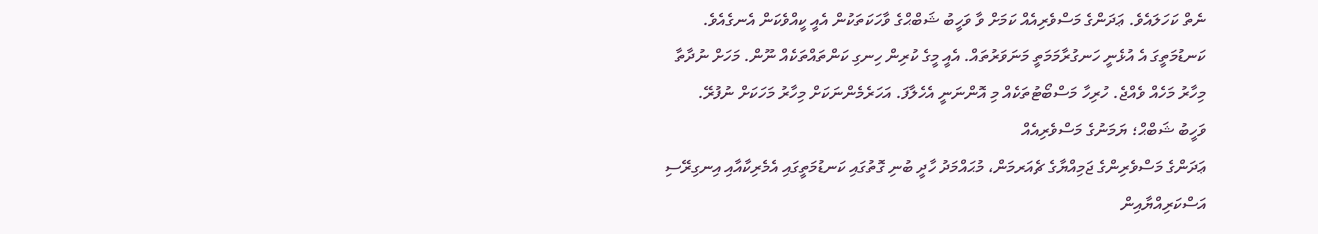ނެތް ކަހަލައެވެ. ޢަދަންގެ މަސްވެރިއެއް ކަމަށް ވާ ވަހީބު ޝަބްޙްގެ ވާހަކަތަކުން އެއީ ކީއްވެކަން އެނގެއެވެ.
ކަނޑުމަތީގަ އެ އުޅެނީ ހަނގުރާމަމަތީ މަނަވަރުތައް. އެއީ މީގެ ކުރިން ހިނގި ކަންތައްތަކެއް ނޫން. މަހަށް ނުދާތާ މިހާރު މަހެއް ވެއްޖެ. ހުރިހާ މަސްބޯޓުތަކެއް މި އޮންނަނީ އެހެލާފަ. އަހަރެމެންނަކަށް މިހާރު މަހަކަށް ނުފުރޭ.
ވަހީބު ޝަބްޙް؛ ޔަމަނުގެ މަސްވެރިއެއް
ޢަދަންގެ މަސްވެރިންގެ ޖަމިއްޔާގެ ޗެއަރމަން، މުޙައްމަދު ހާދީ ބުނި ގޮތުގައި ކަނޑުމަތީގައި އެމެރިކާއާއި އިނގިރޭސި އަސްކަރިއްޔާއިން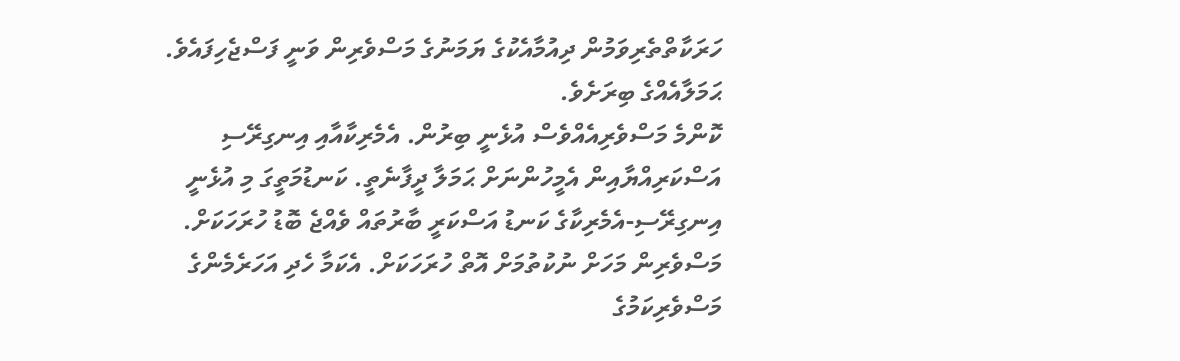ހަރަކާތްތެރިވަމުން ދިއުމާއެކުގެ ޔަމަނުގެ މަސްވެރިން ވަނީ ފަސްޖެހިފައެވެ. ޙަމަލާއެއްގެ ބިރަށެވެ.
ކޮންމެ މަސްވެރިއެއްވެސް އުޅެނީ ބިރުން. އެމެރިކާއާއި އިނގިރޭސި އަސްކަރިއްޔާއިން އެމީހުންނަށް ޙަމަލާ ދީފާނެތީ. ކަނޑުމަތީގަ މި އުޅެނީ އިނގިރޭސި-އެމެރިކާގެ ކަނޑު އަސްކަރީ ބާރުތައް ވެއްޖެ ބޮޑު ހުރަހަކަށް. މަސްވެރިން މަހަށް ނުކުތުމަށް އޮތް ހުރަހަކަށް. އެކަމާ ހެދި އަހަރެމެންގެ މަސްވެރިކަމުގެ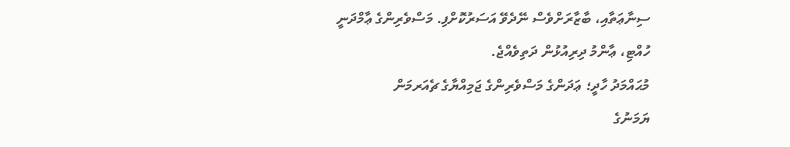ސިނާޢަތާއި، ބާޒާރަށްވެސް ނޭދެވޭ އަސަރުކޮށްފި. މަސްވެރިންގެ ޢާމްދަނީ ހުއްޓި، ޢާންމު ދިރިއުޅުން ދަތިވެއްޖެ.
މުޙައްމަދު ހާދީ؛ ޢަދަންގެ މަސްވެރިންގެ ޖަމިއްޔާގެ ޗެއަރމަން
ޔަމަނުގެ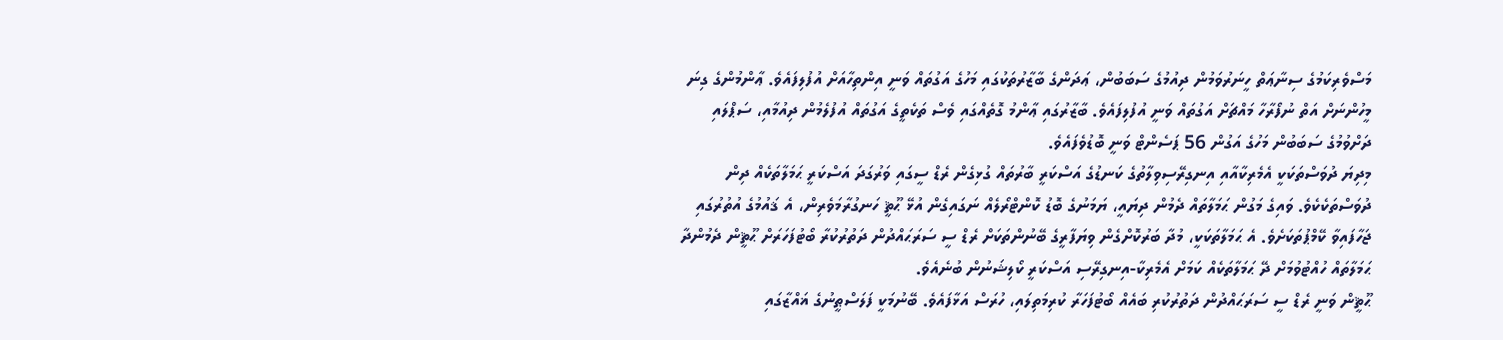މަސްވެރިކަމުގެ ސިނާޢަތް ހީނަރުވަމުން ދިއުމުގެ ސަބަބުން، ޢަދަންގެ ބާޒާރުތަކުގައި މަހުގެ އަގުތައް ވަނީ އިންތިހާއަށް އުފުލިފައެވެ. ޢާންމުންގެ ގިނަ މީހުންނަށް އަތް ނުފޯރާހާ މައްޗަށް އަގުތައް ވަނީ އުފުލިފައެވެ. ބާޒާރުގައި ޢާންމު ގޮތެއްގައި ވެސް ތަކެތީގެ އަގުތައް އުފުލެމުން ދިއުމާއި، ސަޕްލައި ދަށްވުމުގެ ސަބަބުން މަހުގެ އަގުން 56 ޕަސެންޓް ވަނީ ބޮޑުވެފައެވެ.
މިދިޔަ ދުވަސްތަކަކީ އެމެރިކާއާއި އިނގިރޭސިވިލާތުގެ ކަނޑުގެ އަސްކަރީ ބާރުތައް ގުޅިގެން ރެޑް ސީގައި ވަރުގަދަ އަސްކަރީ ޙަމަލާތަކެއް ދިން ދުވަސްތަކެކެވެ. ވައިގެ މަގުން ޙަމަލާތައް ދެމުން ދިޔައީ، ޔަމަނުގެ ބޮޑު ކޮންޓްރޯލެއް ނަގައިގެން އުޅޭ ޙޫޘީ ހަނގުރާމަވެރިން، އެ ޤައުމުގެ އުތުރުގައި ޖަހާފައިވާ ކޭމްޕުތަކަށެވެ. އެ ޙަމަލާތަކަކީ، މުދާ ބަރުކޮށްގެން ވިޔަފާރީގެ ބޭނުންތަކަށް ރެޑް ސީ ސަރަޙައްދުން ދަތުރުކުރާ ބޯޓުފަހަރަށް ޙޫޘީން ދެމުންދާ ޙަމަލާތައް ހުއްޓުވުމަށް ދޭ ޙަމަލާތަކެއް ކަމަށް އެމެރިކާ-އިނގިރޭސި އަސްކަރީ ކޯލިޝަނުން ބުނެއެވެ.
ޙޫޘީން ވަނީ ރެޑް ސީ ސަރަޙައްދުން ދަތުރުކުރި ބައެއް ބޯޓުފަހަރާ ކުރިމަތިލައި، ހުރަސް އަޅާފައެވެ. ބޭނުމަކީ ފަލަސްޠީނުގެ ޣައްޒާގައި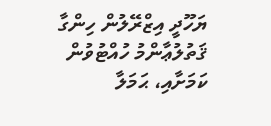ޔަހޫދީ އިޒްރޭލުން ހިންގާ ޤަތުލުޢާންމު ހުއްޓުވުން ކަމަށާއި، ޙަމަލާ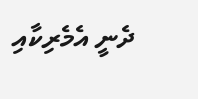ދެނީ އެމެރިކާއި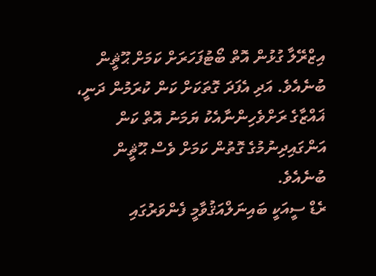އިޒްރޭލާ ގުޅުން އޮތް ބޯޓުފަހަރަށް ކަމަށް ޙޫޘީން ބުނެއެވެ. އަދި އެފަދަ ގޮތަކަށް ކަން ކުރަމުން ދަނީ، ޣައްޒާގެ ރަށްވެހިންނާއެކު ޔަމަނު އޮތް ކަން އަންގައިދިނުމުގެ ގޮތުން ކަމަށް ވެސް ޙޫޘީން ބުނެއެވެ.
ރެޑް ސީއަކީ ބައިނަލްއަޤުވާމީ ފެންވަރުގައި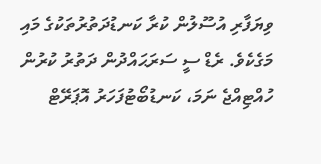ވިޔަފާރި އުސޫލުން ކުރާ ކަނޑުދަތުރުތަކުގެ މައި މަގެކެވެ. ރެޑް ސީ ސަރަޙައްދުން ދަތުރު ކުރުން ހުއްޓިއްޖެ ނަމަ، ކަނޑުބޯޓުފަހަރު އޮޕަރޭޓް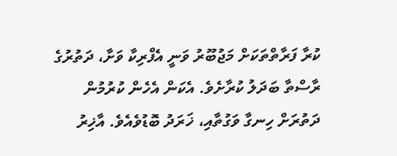ކުރާ ފަރާތްތަކަށް މަޖުބޫރު ވަނީ އެފްރިކާ ވަށާ، ދަތުރުގެ ރާސްތާ ބަދަލު ކުރާށެވެ. އެކަން އެހެން ކުރުމުން ދަތުރަށް ހިނގާ ވަގުތާއި، ޚަރަދު ބޮޑުވެއެވެ. އާޚިރު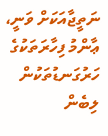ނަތީޖާއަކަށް ވަނީ، ޢާންމު ފިހާރަތަކުގެ ހަރުގަނޑުތަކުން ލިބެން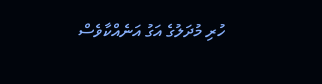ހުރި މުދަލުގެ އަގު އަނެއްކާވެސް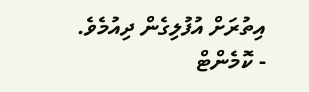އިތުރަށް އުފުލިގެން ދިއުމެވެ.
- ކޮމެންޓް